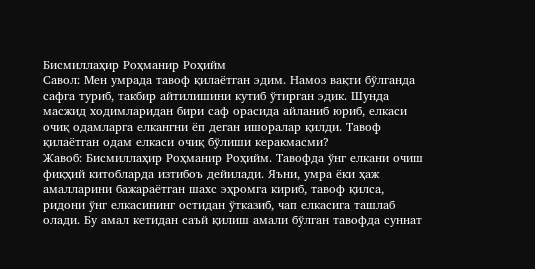Бисмиллаҳир Роҳманир Роҳийм
Савол: Мен умрада тавоф қилаётган эдим. Намоз вақти бўлганда сафга туриб, такбир айтилишини кутиб ўтирган эдик. Шунда масжид ходимларидан бири саф орасида айланиб юриб, елкаси очиқ одамларга елкангни ёп деган ишоралар қилди. Тавоф қилаётган одам елкаси очиқ бўлиши керакмасми?
Жавоб: Бисмиллаҳир Роҳманир Роҳийм. Тавофда ўнг елкани очиш фиқҳий китобларда изтибоъ дейилади. Яъни, умра ёки ҳаж амалларини бажараётган шахс эҳромга кириб, тавоф қилса, ридони ўнг елкасининг остидан ўтказиб, чап елкасига ташлаб олади. Бу амал кетидан саъй қилиш амали бўлган тавофда суннат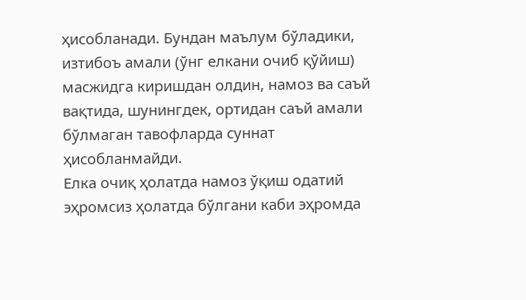ҳисобланади. Бундан маълум бўладики, изтибоъ амали (ўнг елкани очиб қўйиш) масжидга киришдан олдин, намоз ва саъй вақтида, шунингдек, ортидан саъй амали бўлмаган тавофларда суннат ҳисобланмайди.
Елка очиқ ҳолатда намоз ўқиш одатий эҳромсиз ҳолатда бўлгани каби эҳромда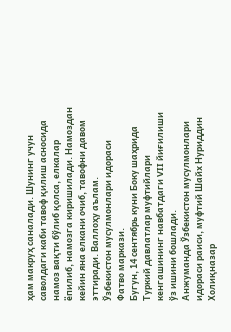ҳам макруҳ саналади. Шунинг учун саволдаги каби тавоф қилиш асносида намоз вақти бўлиб қолса, елкалар ёпилиб, намозга киришилади. Намоздан кейин яна елкани очиб, тавофни давом эттиради. Валлоҳу аълам.
Ўзбекистон мусулмонлари идораси
Фатво маркази.
Бугун, 14 сентябрь куни Боку шаҳрида Туркий давлатлар муфтийлари кенгашининг навбатдаги VII йиғилиши ўз ишини бошлади.
Анжуманда Ўзбекистон мусулмонлари идораси раиси, муфтий Шайх Нуриддин Холиқназар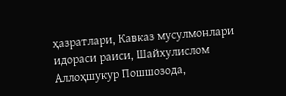ҳазратлари, Кавказ мусулмонлари идораси раиси, Шайхулислом Аллоҳшукур Пошшозода,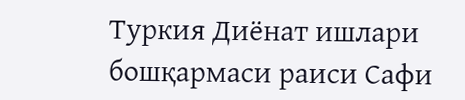Туркия Диёнат ишлари бошқармаси раиси Сафи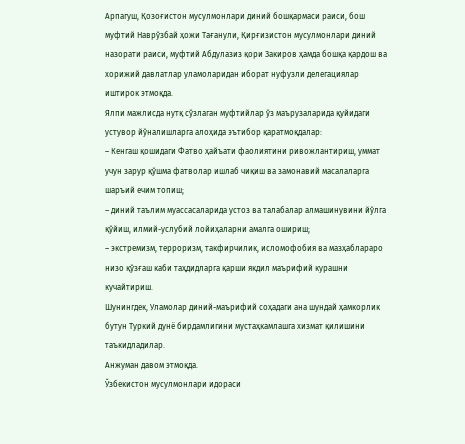Арпагуш, Қозоғистон мусулмонлари диний бошқармаси раиси, бош муфтий Наврўзбай ҳожи Тағанули, Қирғизистон мусулмонлари диний назорати раиси, муфтий Абдулазиз қори Закиров ҳамда бошқа қардош ва хорижий давлатлар уламоларидан иборат нуфузли делегациялар иштирок этмоқда.
Ялпи мажлисда нутқ сўзлаган муфтийлар ўз маърузаларида қуйидаги устувор йўналишларга алоҳида эътибор қаратмоқдалар:
– Кенгаш қошидаги Фатво ҳайъати фаолиятини ривожлантириш, уммат учун зарур қўшма фатволар ишлаб чиқиш ва замонавий масалаларга шаръий ечим топиш;
– диний таълим муассасаларида устоз ва талабалар алмашинувини йўлга қўйиш, илмий-услубий лойиҳаларни амалга ошириш;
– экстремизм, терроризм, такфирчилик, исломофобия ва мазҳаблараро низо қўзғаш каби таҳдидларга қарши якдил маърифий курашни кучайтириш.
Шунингдек, Уламолар диний-маърифий соҳадаги ана шундай ҳамкорлик бутун Туркий дунё бирдамлигини мустаҳкамлашга хизмат қилишини таъкидладилар.
Анжуман давом этмоқда.
Ўзбекистон мусулмонлари идораси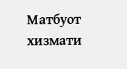Матбуот хизмати